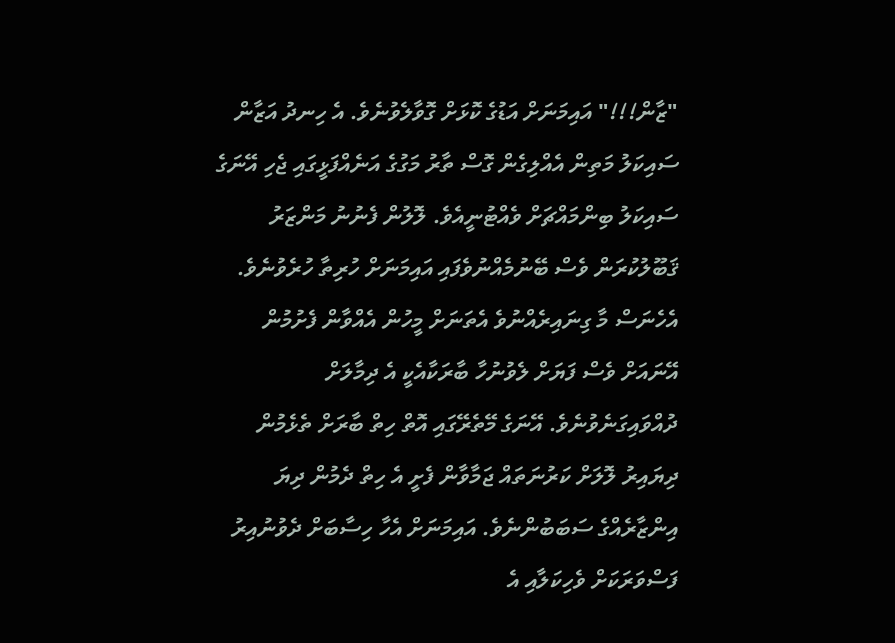"ޒާން!!!" އައިމަނަށް އަޑުގެ ކޮޅަށް ގޮވާލެވުނެވެ. އެ ހިނދު އަޒާން ސައިކަލު މަތިން އެއްލިގެން ގޮސް ތާރު މަގުގެ އަނެއްފަޅީގައި ޖެހި އޭނަގެ ސައިކަލު ބިންމައްޗަށް ވެއްޓުނީއެވެ. ލޮލުން ފެނުނު މަންޒަރު ޤަބޫލުކުރަން ވެސް ބޭނުމެއްނުވެފައި އައިމަނަށް ހުރިތާ ހުރެވުނެވެ. އެހެނަސް މާ ގިނައިރެއްނުވެ އެތަނަށް މީހުން އެއްވާން ފެށުމުން އޭނައަށް ވެސް ފަޔަށް ލެވުނުހާ ބާރަކާއެކީ އެ ދިމާލަށް ދުއްވައިގަނެވުނެވެ. އޭނަގެ މޭތެރޭގައި އޮތް ހިތް ބާރަށް ތެޅެމުން ދިޔައިރު ލޮލަށް ކަރުނަތައް ޖަމާވާން ފެށީ އެ ހިތް ދެމުން ދިޔަ އިންޒާރެއްގެ ސަބަބުންނެވެ. އައިމަނަށް އެހާ ހިސާބަށް ދެވުނުއިރު ފަސްވަރަކަށް ވެހިކަލާއި އެ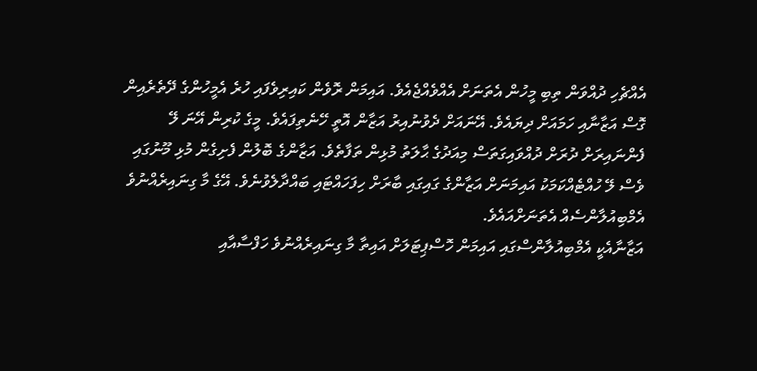އެއްޗެހި ދުއްވަން ތިބި މީހުން އެތަނަށް އެއްވެއްޖެއެވެ. އައިމަން ރޮވެން ކައިރިވެފައި ހުރެ އެމީހުންގެ ދޭތެރެއިން ގޮސް އަޒާނާއި ހަމައަށް ދިޔައެވެ. އޭނައަށް ދެވުނުއިރު އަޒާން އޮތީ ހޭނެތިފައެވެ. މީގެ ކުރިން އޭނަ ލޭ ފެންނައިރަށް ދުރަށް ދުއްވައިގަތަސް މިއަދުގެ ޙާލަތު މުޅިން ތަފާތެވެ. އަޒާންގެ ބޮލުން ފެށިގެން މުޅި މޫނުގައި ވެސް ލޭ ހުއްޓެއްކަމަކު އައިމަނަށް އަޒާންގެ ގައިގައި ބާރަށް ހިފަހައްޓައި ބައްދާލެވުނެވެ. އޭގެ މާ ގިނައިރެއްނުވެ އެމްބިއުލާންސެއް އެތަނަށްއައެވެ.
އަޒާނާއެކީ އެމްބިއުލާންސްގައި އައިމަން ހޮސްޕިޓަލަށް އައިތާ މާ ގިނައިރެއްނުވެ ހަފްސާއާއި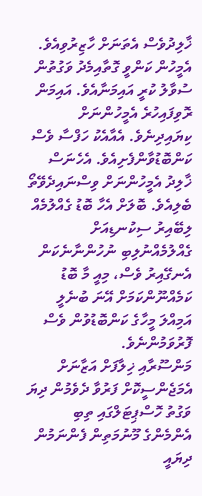ޚާލިދުވެސް އެތަނަށް ހާޒިރުވިއެވެ. އެމީހުން ކަންވީ ގޮތާއިމެދު ވަގުތުން ސުވާލު ކުރީ އައިމަނާއެވެ. އައިމަން ރޮވިފައިހުރެ އެމީހުންނަށް ކިޔައިދިނެވެ. އެއާއެކު ހަފްސާ ވެސް ކަންބޮޑުވާންފެށިއެވެ. އެހެނަސް ޚާލިދު އެމީހުންނަށް ވިސްނައިދެވޭތޯ ބެލިއެވެ. ބޮލަށް އެހާ ބޮޑު ގެއްލުމެއް ލިބޭއިރު ސިކުނޑިއަށް ގެއްލުމެއްނުލިބި ނުހުންނާނެކަން އެނގޭއިރު ވެސް، މިއީ މާ ބޮޑު ކަމެއްނޫންކަމަށް އޭނަ ބުނެލީ އަމިއްލަ މީހާގެ ކަންބޮޑުވުން ވެސް ފޮރުވަމުންނެވެ.
މަންސޫރާއި ޚިލާފަށް އަޒާނަށް އެމަޖެންސީކޮށް ފަރުވާ ދެވެމުން ދިޔަ ވަގުތު ހޮސްޕިޓަލްގައި ތިބި އެންމެންގެ މޫނުމަތިން ފެންނަމުން ދިޔައީ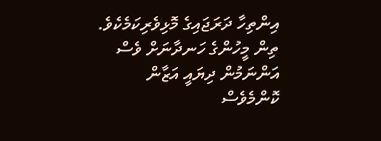އިންތިހާ ދަރަޖައިގެ މޮޅިވެރިކަމެކެވެ. ތިން މީހުންގެ ހަނދާނަށް ވެސް އަންނަމުން ދިޔައީ އަޒާން ކޮންމެވެސް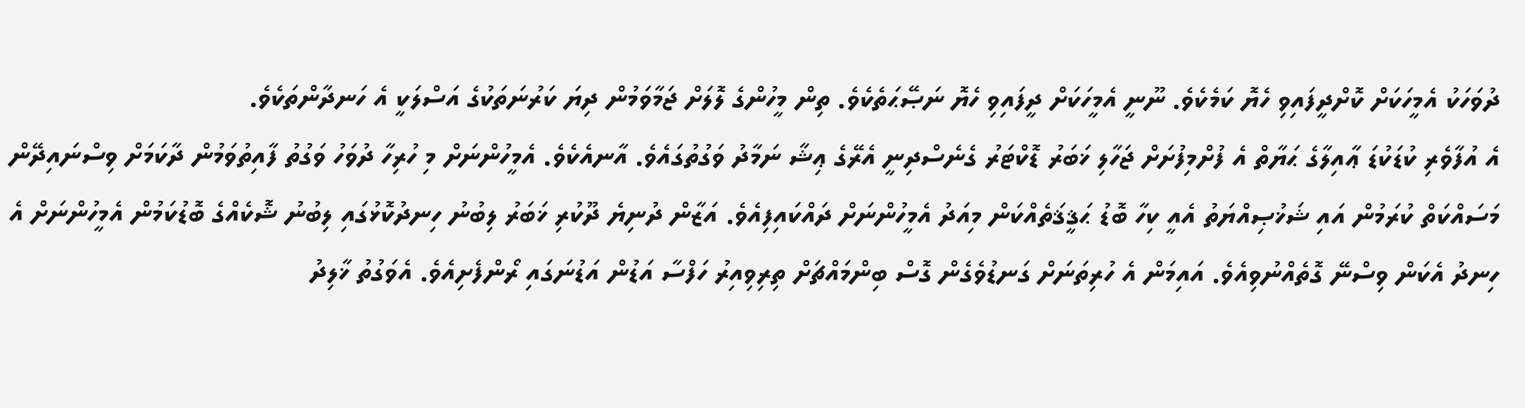ދުވަހަކު އެމީހަކަށް ކޮށްދީފައިވި ހެޔޮ ކަމެކެވެ. ނޫނީ އެމީހަކަށް ދީފައިވި ހެޔޮ ނަޞޭޙަތެކެވެ. ތިން މީހުންގެ ލޮލަށް ޖަމާވަމުން ދިޔަ ކަރުނަތަކުގެ އަސްލަކީ އެ ހަނދާންތަކެވެ.
އެ އުފާވެރި ކުޑަކުޑަ ޢާއިލާގެ ޙަޔާތް އެ ފުށްމިފުށަށް ޖަހާލި ޚަބަރު ޑޮކްޓަރު ގެނެސްދިނީ އެރޭގެ ޢިޝާ ނަމާދު ވަގުތުގައެވެ. އާނއެކެވެ. އެމީހުންނަށް މި ހުރިހާ ދުވަހު ވަގުތު ފާއިތުވަމުން ދާކަމަށް ވިސްނައިދޭން މަސައްކަތް ކުރަމުން އައި ޝަޚުޞިއްޔަތު އެއީ ކިހާ ބޮޑު ޙަޤީޤަތެއްކަން މިއަދު އެމީހުންނަށް ދައްކައިފިއެވެ. އަޒާން ދުނިޔެ ދޫކުރި ޚަބަރު ލިބުނު ހިނދުކޮޅުގައި ލިބުނު ޝޮކެއްގެ ބޮޑުކަމުން އެމީހުންނަށް އެ ހިނދު އެކަން ވިސްނޭ ގޮތެއްނުވިއެވެ. އައިމަން އެ ހުރިތަނަށް ގަނޑުވެގެން ގޮސް ބިންމައްޗަށް ތިރިވިއިރު ހަފްސާ އަޑުން އަޑުނަގައި ރޯންފެށިއެވެ. އެވަގުތު ޚާލިދު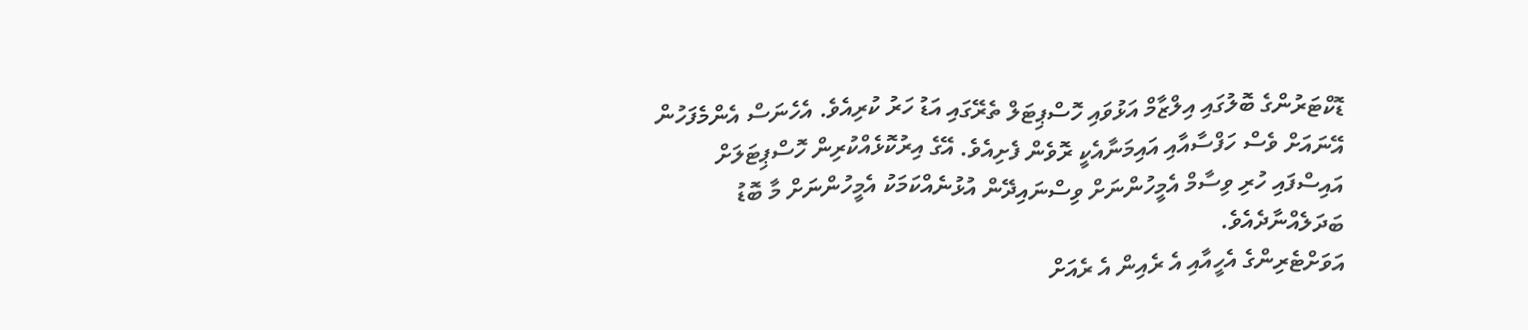ޑޮކްޓަރުންގެ ބޮލުގައި އިލްޒާމް އަޅުވައި ހޮސްޕިޓަލް ތެރޭގައި އަޑު ހަރު ކުރިއެވެ. އެހެނަސް އެންމެފަހުން އޭނައަށް ވެސް ހަފްސާއާއި އައިމަނާއެކީ ރޮވެން ފެށިއެވެ. އޭގެ އިރުކޮޅެއްކުރިން ހޮސްޕިޓަލަށް އައިސްފައި ހުރި ވިސާމް އެމީހުންނަށް ވިސްނައިދޭން އުޅުނެއްކަމަކު އެމީހުންނަށް މާ ބޮޑު ބަދަލެއްނާދެއެވެ.
އަވަށްޓެރިންގެ އެހީއާއި އެ ރެއިން އެ ރެއަށް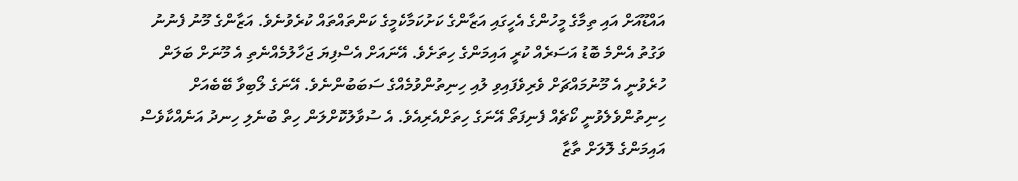އައްޑޫއަށް އައި ތިމާގެ މީހުންގެ އެހީގައި އަޒާންގެ ކަށުކަމާކެމީގެ ކަންތައްތައް ކުރެވުނެވެ. އަޒާންގެ މޫނު ފެނުނު ވަގުތު އެންމެ ބޮޑު އަސަރެއް ކުރީ އައިމަންގެ ހިތަށެވެ. އޭނައަށް އެސްފިޔަ ޖަހާލުމެއްނެތި އެ މޫނަށް ބަލަން ހުރެވުނީ އެ މޫނުމައްޗަށް ވެރިވެފައިވި ލުއި ހިނިތުންވުމެއްގެ ސަބަބުންނެވެ. އޭނަގެ ލޯބިވާ ބޭބެއަށް ހިނިތުންވެލެވުނީ ކޯޗެއް ފެނިފަތޯ އޭނަގެ ހިތަށްއެރިއެވެ. އެ ސުވާލުކޮށްލަން ހިތް ބުނެލި ހިނދު އަނެއްކާވެސް އައިމަންގެ ލޮލަށް ތާޒާ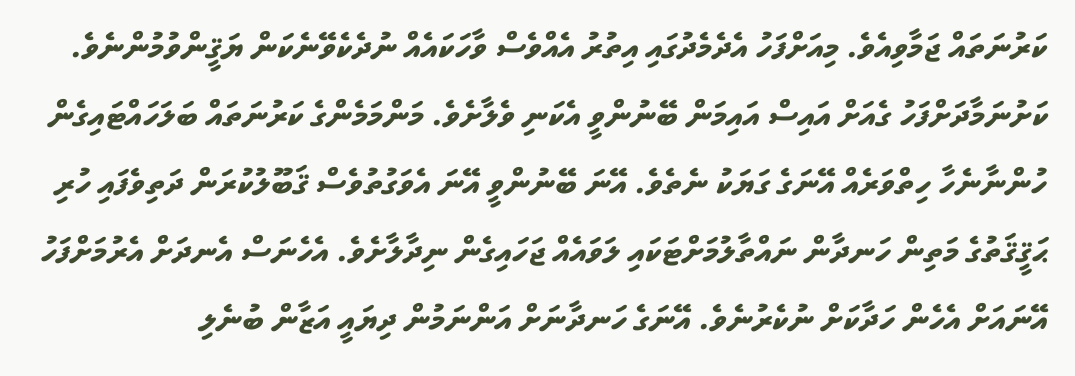ކަރުނަތައް ޖަމާވިއެވެ. މިއަށްފަހު އެދެމެދުގައި އިތުރު އެއްވެސް ވާހަކައެއް ނުދެކެވޭނެކަން ޔަޤީންވުމުންނެވެ.
ކަށުނަމާދަށްފަހު ގެއަށް އައިސް އައިމަން ބޭނުންވީ އެކަނި ވެލާށެވެ. މަންމަމެންގެ ކަރުނަތައް ބަލަހައްޓައިގެން ހުންނާނެހާ ހިތްވަރެއް އޭނަގެ ގަޔަކު ނެތެވެ. އޭނަ ބޭނުންވީ އޭނަ އެވަގުތުވެސް ޤަބޫލުކުރަން ދަތިވެފައި ހުރި ޙަޤީޤަތުގެ މަތިން ހަނދާން ނައްތާލުމަށްޓަކައި ލަވައެއް ޖަހައިގެން ނިދާލާށެވެ. އެހެނަސް އެނދަށް އެރުމަށްފަހު އޭނައަށް އެހެން ހަދާކަށް ނުކެރުނެވެ. އޭނަގެ ހަނދާނަށް އަންނަމުން ދިޔައީ އަޒާން ބުނެލި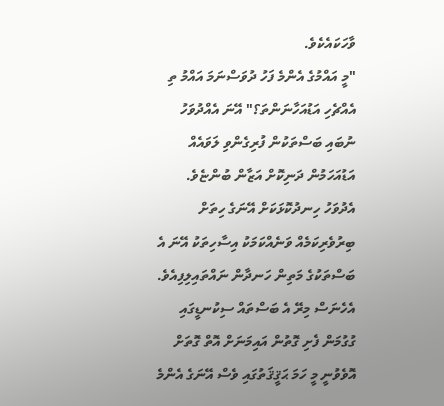ވާހަކައެކެވެ.
"މީ އައްމުގެ އެންމެ ފަހު ދުވަސްނަމަ އައްމު ތި އެއްޗެހި އަޑުއަހާނަންތަ؟" އޭނަ އެއްދުވަހު ނުބައި ބަސްތަކުން ފުރިގެންވި ލަވައެއް އަޑުއަހަމުން ދަނިކޮށް އަޒާން ބުންޏެވެ. އެދުވަހު ހިނދުކޮޅަކަށް އޭނަގެ ހިތަށް ބިރުވެރިކަމެއް ވަނެއްކަމަކު އިސާހިތަކު އޭނަ އެ ބަސްތަކުގެ މަތިން ހަނދާން ނައްތައިލިފިއެވެ. އެހެނަސް މިރޭ އެ ބަސްތައް ސިކުނޑީގައި ގުގުމަން ފެށި ގޮތުން އައިމަނަށް އޮތް ގޮތަށް އޮވެވުނީ މީ ހަމަ ޙަޤީޤަތުގައި ވެސް އޭނަގެ އެންމެ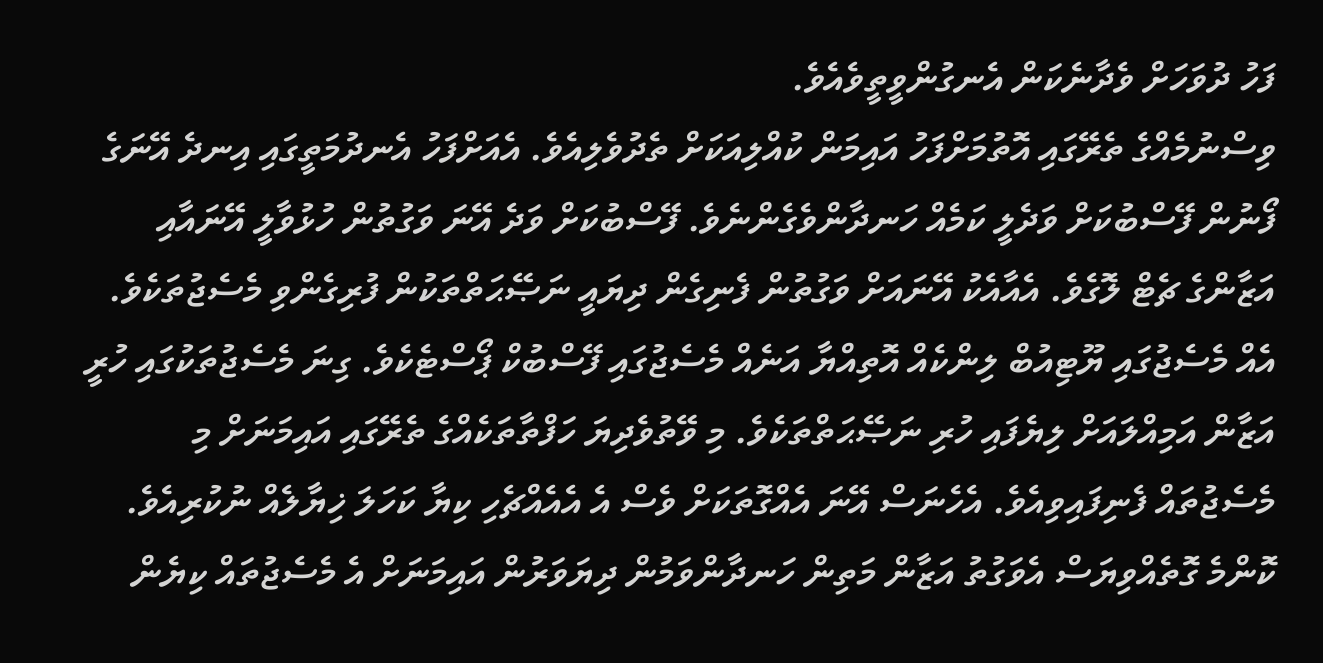ފަހު ދުވަހަށް ވެދާނެކަން އެނގުންވީތީވެއެވެ.
ވިސްނުމެއްގެ ތެރޭގައި އޮތުމަށްފަހު އައިމަން ކުއްލިއަކަށް ތެދުވެލިއެވެ. އެއަށްފަހު އެނދުމަތީގައި އިނދެ އޭނަގެ ފޯނުން ފޭސްބުކަށް ވަދެލީ ކަމެއް ހަނދާންވެގެންނެވެ. ފޭސްބުކަށް ވަދެ އޭނަ ވަގުތުން ހުޅުވާލީ އޭނައާއި އަޒާންގެ ޗެޓް ލޮގެވެ. އެއާއެކު އޭނައަށް ވަގުތުން ފެނިގެން ދިޔައީ ނަޞޭޙަތްތަކުން ފުރިގެންވި މެސެޖުތަކެވެ. އެއް މެސެޖުގައި ޔޫޓިއުބް ލިންކެއް އޮތިއްޔާ އަނެއް މެސެޖުގައި ފޭސްބުކް ޕޯސްޓެކެވެ. ގިނަ މެސެޖުތަކުގައި ހުރީ އަޒާން އަމިއްލައަށް ލިޔެފައި ހުރި ނަޞޭޙަތްތަކެވެ. މި ވޭތުވެދިޔަ ހަފްތާތަކެއްގެ ތެރޭގައި އައިމަނަށް މި މެސެޖުތައް ފެނިފައިވިއެވެ. އެހެނަސް އޭނަ އެއްގޮތަކަށް ވެސް އެ އެއެއްޗެހި ކިޔާ ކަހަލަ ޚިޔާލެއް ނުކުރިއެވެ. ކޮންމެ ގޮތެއްވިޔަސް އެވަގުތު އަޒާން މަތިން ހަނދާންވަމުން ދިޔަވަރުން އައިމަނަށް އެ މެސެޖުތައް ކިޔެން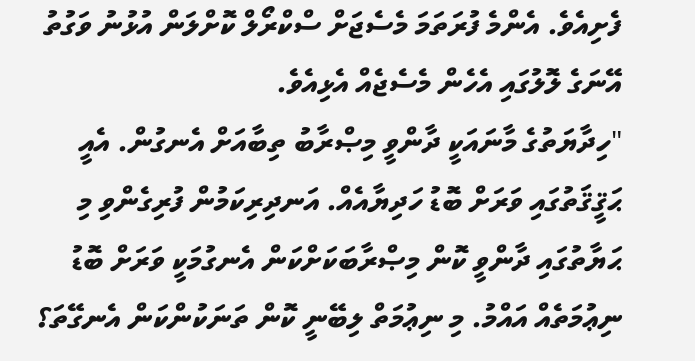ފެށިއެވެ. އެންމެ ފުރަތަމަ މެސެޖަށް ސްކްރޯލް ކޮށްލަން އުޅުނު ވަގުތު އޭނަގެ ލޮލުގައި އެހެން މެސެޖެއް އެޅިއެވެ.
"ހިދާޔަތުގެ މާނައަކީ ދާންވީ މިޞްރާބު ތިބާއަށް އެނގުން. އެއީ ޙަޤީޤަތުގައި ވަރަށް ބޮޑު ހަދިޔާއެއް. އަނދިރިކަމުން ފުރިގެންވި މި ޙަޔާތުގައި ދާންވީ ކޮން މިޞްރާބަކަށްކަން އެނގުމަކީ ވަރަށް ބޮޑު ނިޢުމަތެއް އައްމު. މި ނިޢުމަތް ލިބޭނީ ކޮން ތަނަކުންކަން އެނގޭތަ؟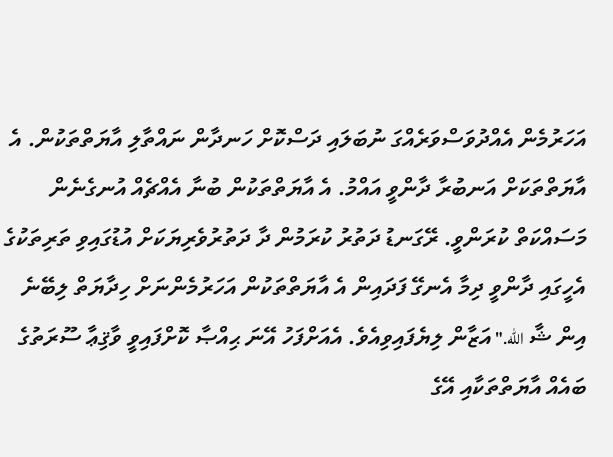އަހަރުމެން އެއްދުވަސްވަރެއްގަ ނުބަލައި ދަސްކޮށް ހަނދާން ނައްތާލި އާޔަތްތަކުން. އެ އާޔަތްތަކަށް އަނބުރާ ދާންވީ އައްމު. އެ އާޔަތްތަކުން ބުނާ އެއްޗެއް އުނގެނެން މަސައްކަތް ކުރަންވީ. ރޭގަނޑު ދަތުރު ކުރަމުން ދާ ދަތުރުވެރިޔަކަށް އުޑުގައިވި ތަރިތަކުގެ އެހީގައި ދާންވީ ދިމާ އެނގޭ ފަދައިން އެ އާޔަތްތަކުން އަހަރުމެންނަށް ހިދާޔަތް ލިބޭނެ އިން ޝާ الله." އަޒާން ލިޔެފައިވިއެވެ. އެއަށްފަހު އޭނަ ޙިއްޞާ ކޮށްފައިވީ ވާޤިޢާ ސޫރަތުގެ ބައެއް އާޔަތްތަކާއި އޭގެ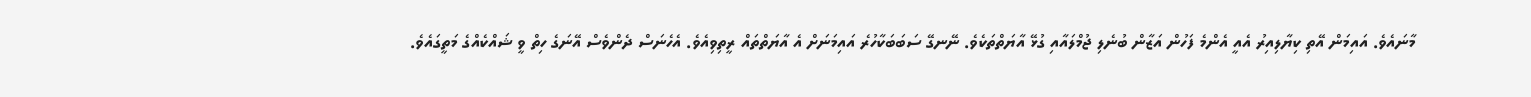މާނައެވެ. އައިމަން އޭތި ކިޔާލިއިރު އެއީ އެންމެ ފަހުން އަޒާން ބުނެލި ޖުމްލައާއި ގުޅޭ އާޔަތްތަކެވެ. ނޭނގޭ ސަބަބަކާހުރެ އައިމަނަށް އެ އާޔަތްތައް ރީތިވިއެވެ. އެހެނަސް ދެންވެސް އޭނަގެ ހިތް ވީ ޝައްކެއްގެ މަތީގައެވެ.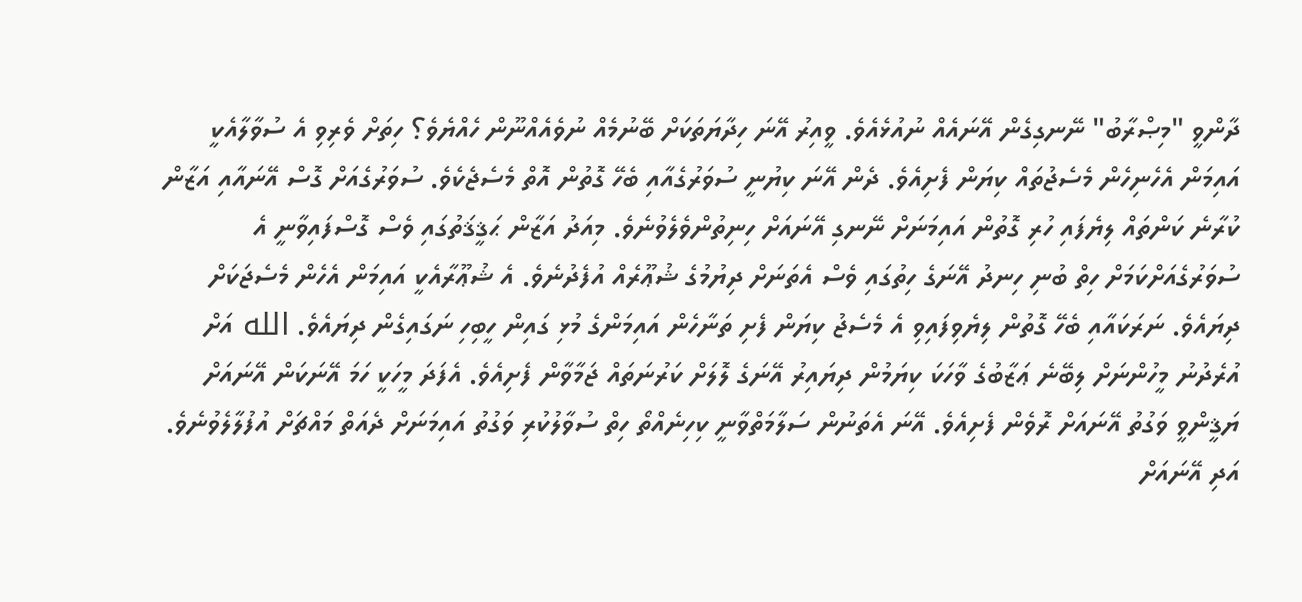ދާންވީ "މިޞްރާބު" ނޭނގިގެން އޭނައެއް ނުއުޅެއެވެ. ވީއިރު އޭނަ ހިދާޔަތަކަށް ބޭނުމެއް ނުވެއެއްނޫން ހެއްޔެވެ؟ ހިތަށް ވެރިވި އެ ސުވާލާއެކީ އައިމަން އެހެނިހެން މެސެޖުތައް ކިޔަން ފެށިއެވެ. ދެން އޭނަ ކިޔުނީ ސުވަރުގެއާއި ބެހޭ ގޮތުން އޮތް މެސެޖެކެވެ. ސުވަރުގެއަށް ގޮސް އޭނައާއި އަޒާން ކުރާނެ ކަންތައް ލިޔެފައި ހުރި ގޮތުން އައިމަނަށް ނޭނގި އޭނައަށް ހިނިތުންވެލެވުނެވެ. މިއަދު އަޒާން ޙަޤީޤަތުގައި ވެސް ގޮސްފައިވާނީ އެ ސުވަރުގެއަށްކަމަށް ހިތް ބުނި ހިނދު އޭނަގެ ހިތުގައި ވެސް އެތަނަށް ދިޔުމުގެ ޝުޢޫރެއް އުފެދުނެވެ. އެ ޝުޢޫރާއެކީ އައިމަން އެހެން މެސެޖަކަށް ދިޔައެވެ. ނަރަކައާއި ބެހޭ ގޮތުން ލިޔެވިފައިވި އެ މެސެޖު ކިޔަން ފެށި ތަނާހެން އައިމަންގެ މުޅި ގައިން ހީބިހި ނަގައިގެން ދިޔައެވެ. الله އަށް އުރެދުނު މީހުންނަށް ލިބޭނެ ޢަޒާބުގެ ވާހަކަ ކިޔަމުން ދިޔައިރު އޭނަގެ ލޮލަށް ކަރުނަތައް ޖަމާވާން ފެށިއެވެ. އެފަދަ މީހަކީ ހަމަ އޭނަކަން އޭނައަށް ޔަޤީންވީ ވަގުތު އޭނައަށް ރޮވެން ފެށިއެވެ. އޭނަ އެތަނުން ސަލާމަތްވާނީ ކިހިނެއްތޯ ހިތް ސުވާލުކުރި ވަގުތު އައިމަނަށް ދެއަތް މައްޗަށް އުފުލާލެވުނެވެ. އަދި އޭނައަށް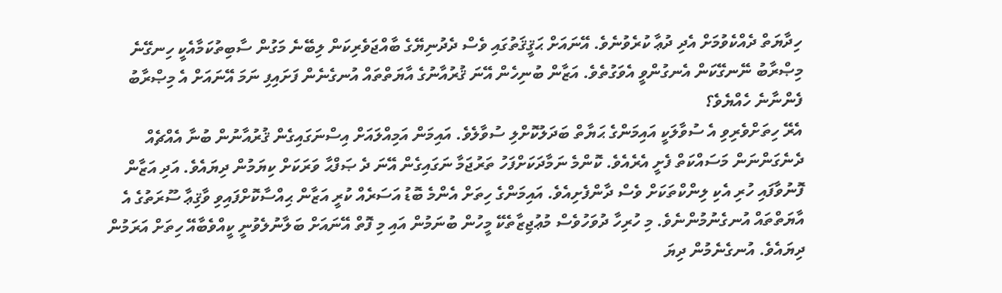ހިދާޔަތް ދެއްކެވުމަށް އެދި ދުޢާ ކުރެވުނެވެ. އޭނައަށް ޙަޤީޤަތުގައި ވެސް ދެދުނިޔޭގެ ބާއްޖަވެރިކަން ލިބޭނެ މަގުން ސާބިތުކަމާއެކީ ހިނގޭނެ މިޞްރާބު ނޭނގޭކަން އެނގުންވީ އެވަގުތެވެ. އަޒާން ބުނިހެން އޭނަ ޤުރުއާނުގެ އާޔަތްތައް އުނގެނެން ފަށައިފި ނަމަ އޭނައަށް އެ މިޞްރާބު ފެންނާނެ ހެއްޔެވެ؟
އެރޭ ހިތަށްވެރިވި އެ ސުވާލަކީ އައިމަންގެ ޙަޔާތް ބަދަލުކޮށްލި ސުވާލެވެ. އައިމަން އަމިއްލައަށް އިސްނަގައިގެން ޤުރުއާނުން ބުނާ އެއްޗެއް ދެނެގަންނަން މަސައްކަތް ފެށީ އެރެއެވެ. ކޮންމެ ނަމާދަކަށްފަހު ތަރުޖަމާ ނަގައިގެން އޭނަ ދެ ޞަފްޙާ ވަރަކަށް ކިޔަމުން ދިޔައެވެ. އަދި އަޒާން ފޮނުވާފައި ހުރި އެކި ލިންކްތަކަށް ވެސް ދާންފެށިއެވެ. އައިމަންގެ ހިތަށް އެންމެ ބޮޑު އަސަރެއް ކުރީ އަޒާން ޙިއްސާކޮށްފައިވި ވާޤިޢާ ސޫރަތުގެ އެ އާޔަތްތައް އުނގެނުމުންނެވެ. މި ހުރިހާ ދުވަހުވެސް މުޢުޖިޒާތެކޭ މީހުން ބުނަމުން އައި މި ފޮތް އޭނައަށް ބަލާނުލެވުނީ ކީއްވެބާއޭ ހިތަށް އަރަމުން ދިޔައެވެ. އުނގެނެމުން ދިޔަ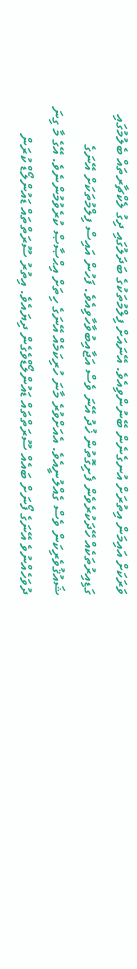ވަރަކަށް އައިމަން އިތުރަށް އުނގެނެން ބޭނުންވިއެވެ. އޭނައަށް ފިލްމުތަކުގެ ބަދަލުގައި ދިގު ލެކްޗާރތައް ބެލުމުގައި ގަޑިއިރުތަކެއް ހޭދަކުރެވެން ފެށިގޮތުން ޚުދު އޭނަ ވެސް އަޖާއިބުވާހާވިއެވެ. ފަހުން އައިސް ފިލްމުތަކަށް އޭނަގެ ޝައުޤުވެރިކަން ވެސް ގެއްލުނީއެވެ. އެއަށްވުރެ މާނަ ހުރިކަމެއް އޭނަގެ ހިތަށް އިޙްޞާޞް ކުރެވުމުންނެވެ. އޭގެ މާ ގިނަ ދުވަހެއްނުވެ އޭނަގެ ފޯނަށް ބައެއް ސޫރަތްތައް ޑައުންލޯޑްވެގެން ދިޔައެވެ. އިތުރު ސޫރަތްތައް ޑައުންލޯޑް ކުރަން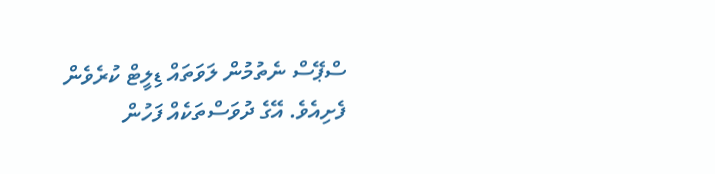ސްޕޭސް ނެތުމުން ލަވަތައް ޑިލީޓް ކުރެވެން ފެށިއެވެ. އޭގެ ދުވަސްތަކެއް ފަހުން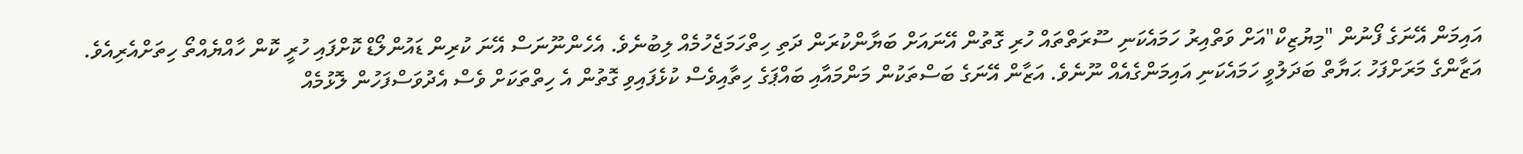އައިމަން އޭނަގެ ފޯނުން "މިޔުޒިކް"އަށް ވަތްއިރު ހަމައެކަނި ސޫރަތްތައް ހުރި ގޮތުން އޭނައަށް ބަޔާންކުރަން ދަތި ހިތްހަމަޖެހުމެއް ލިބުނެވެ. އެހެންނޫނަސް އޭނަ ކުރިން ޑައުންލޯޑް ކޮށްފައި ހުރީ ކޮން ހާއްޔެއްތޯ ހިތަށްއެރިއެވެ.
އަޒާންގެ މަރަށްފަހު ޙަޔާތް ބަދަލުވީ ހަމައެކަނި އައިމަންގެއެއް ނޫނެވެ. އަޒާން އޭނަގެ ބަސްތަކުން މަންމައާއި ބައްޕަގެ ހިތާއިވެސް ކުޅެފައިވި ގޮތުން އެ ހިތްތަކަށް ވެސް އެދުވަސްފަހުން ލޮޅުމެއް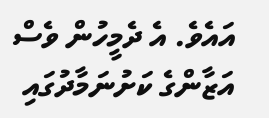އައެވެ. އެ ދެމީހުން ވެސް އަޒާންގެ ކަށުނަމާދުގައި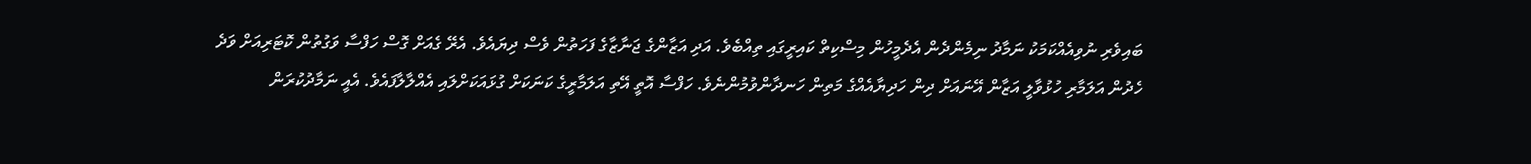ބައިވެރި ނުވިއެއްކަމަކު ނަމާދު ނިމެންދެން އެދެމީހުން މިސްކިތް ކައިރީގައި ތިއްބެވެ. އަދި އަޒާންގެ ޖަނާޒާގެ ފަހަތުން ވެސް ދިޔައެވެ. އެރޭ ގެއަށް ގޮސް ހަފްސާ ވަގުތުން ކޮޓަރިއަށް ވަދެ ހެދުން އަލަމާރި ހުޅުވާލީ އަޒާން އޭނައަށް ދިން ހަދިޔާއެއްގެ މަތިން ހަނދާންވުމުންނެވެ. ހަފްސާ އޮތީ އޭތި އަލަމާރީގެ ކަނަކަށް ގުޅައަކަށްލައި އެއްލާލާފައެވެ. އެއީ ނަމާދުކުރަން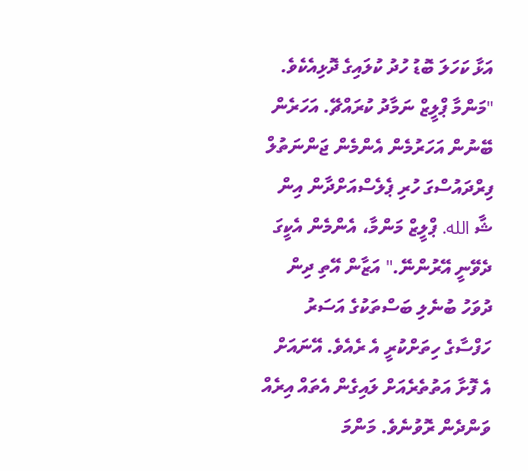އަޅާ ކަހަލަ ބޮޑު ހުދު ކުލައިގެ ދޮޅިއެކެވެ.
"މަންމާ ޕްލީޒް ނަމާދު ކުރައްޗޭ. އަހަރެން ބޭނުން އަހަރުމެން އެންމެން ޖަންނަތުލް ފިރްދައުސްގަ ހުރި ޕެލެސްއަށްދާން އިން ޝާ الله. ޕްލީޒް މަންމާ، އެންމެން އެކީގަ ދެވޭނީ އޭރުންނޭ." އަޒާން އޭތި ދިން ދުވަހު ބުނެލި ބަސްތަކުގެ އަސަރު ހަފްސާގެ ހިތަށްކުރީ އެ ރެއެވެ. އޭނައަށް އެ ފޮށާ އަތުތެރެއަށް ލައިގެން އެތައް އިރެއް ވަންދެން ރޮވުނެވެ. މަންމަ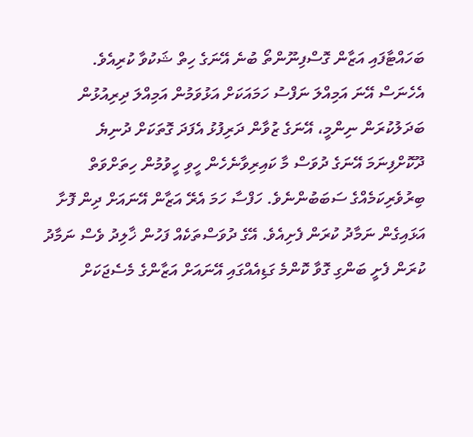ބަހައްޓާފައި އަޒާން ގޮސްފިނޫންތޯ ބުނެ އޭނަގެ ހިތް ޝަކުވާ ކުރިއެވެ. އެހެނަސް އޭނަ އަމިއްލަ ނަފްސު ހަމައަކަށް އަޅުވަމުން އަމިއްލަ ދިރިއުޅުން ބަދަލުކުރަން ނިންމީ، އޭނަގެ ޒުވާން ދަރިފުޅު އެފަދަ ގޮތަކަށް ދުނިޔެ ދޫކޮށްފިނަމަ އޭނަގެ ދުވަސް މާ ކައިރިވާނެހެން ހީވި ހީވުމުން ހިތަށްވަތް ބިރުވެރިކަމެއްގެ ސަބަބުންނެވެ. ހަފްސާ ހަމަ އެރޭ އަޒާން އޭނައަށް ދިން ފޮށާ އަޅައިގެން ނަމާދު ކުރަން ފެށިއެވެ. އޭގެ ދުވަސްތަކެއް ފަހުން ޚާލިދު ވެސް ނަމާދު ކުރަން ފެށީ ބަންގި ގޮވާ ކޮންމެ ގަޑިއެއްގައި އޭނައަށް އަޒާންގެ މެސެޖަކަށް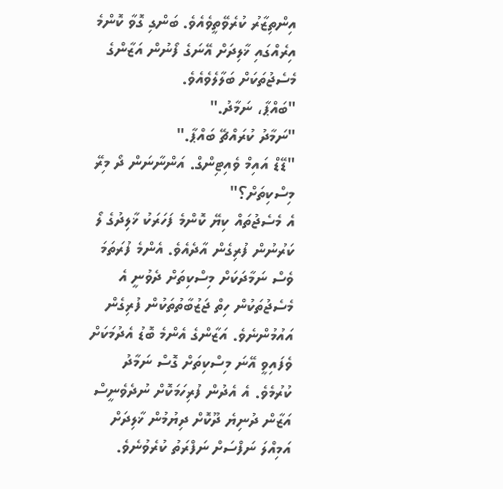އިންތިޒާރު ކުރެވޭތީވެއެވެ. ބަންގި ގޮވާ ކޮންމެ އިރެއްގައި ޚާލިދަށް އޭނަގެ ފޯނުން އަޒާންގެ މެސެޖުތަކަށް ބަލާލެވެއެވެ.
"ބައްޕާ، ނަމާދު."
"ނަމާދު ކުރައްޗޭ ބައްޕާ."
"ޑޭޑް އައިމް ވެއިޓިންގް. އަންނާނަން ދޯ މިރޭ މިސްކިތަށް؟"
އެ މެސެޖުތައް ކިޔޭ ކޮންމެ ފަހަރަކު ޚާލިދުގެ ލޯ ކަރުނުން ފުރިގެން އާދެއެވެ. އެންމެ ފުރަތަމަ ވެސް ނަމާދަކަށް މިސްކިތަށް ދެވުނީ އެ މެސެޖުތަކުން ހިތް ޖަޒުބާތުތަކުން ފުރިގެން އައުމުންނެވެ. އަޒާންގެ އެންމެ ބޮޑު އެދުމަކަށް ވެފައިވީ އޭނަ މިސްކިތަށް ގޮސް ނަމާދު ކުރުމެވެ. އެ އެދުން ފުރިހަމަކޮށް ނުދެވެނީސް އަޒާން ދުނިޔެ ދޫކޮށް ދިޔުމުން ޚާލިދަށް އަމިއްލަ ނަފްސަށް ނަފްރަތު ކުރެވުނެވެ.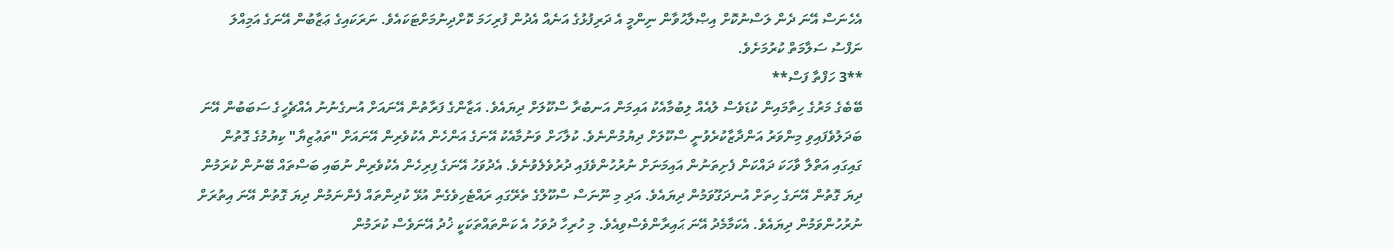އެހެނަސް އޭނަ ދެން ލަސްނުކޮށް އިޞްލާޙުވާން ނިންމީ އެ ދަރިފުޅުގެ އަނެއް އެދުން ފުރިހަމަ ކޮށްދިނުމަށްޓަކައެވެ. ނަރަކައިގެ ޢަޒާބުން އޭނަގެ އަމިއްލަ ނަފްސު ސަލާމަތް ކުރުމަށެވެ.
**3 ހަފްތާ ފަސް**
ބޭބެގެ މަރުގެ ހިތާމައިން ކުޑަވެސް ލުއެއް ލިބުމާއެކު އައިމަން އަނބުރާ ސްކޫލަށް ދިޔައެވެ. އަޒާންގެ ފަރާތުން އޭނައަށް އުނގެނުނު އެއްޗެހީގެ ސަބަބުން އޭނަ ބަދަލުވެފައިވި މިންވަރު އަންދާޒާކުރެވުނީ ސްކޫލަށް ދިޔުމުންނެވެ. ކުލާހަށް ވަނުމާއެކު އޭނަގެ އަންހެން އެކުވެރިން އޭނައަށް "ތަޢުޒިޔާ" ކިޔުމުގެ ގޮތުން ގައިގައި އަތްލާ ވާހަކަ ދައްކަން ފެށިތަނުން އައިމަނަށް ނުރުހުންވެފައި ދުރުވެލެވުނެވެ. އެދުވަހު އޭނަގެ ފިރިހެން އެކުވެރިން ނުބައި ބަސްތައް ބޭނުން ކުރަމުން ދިޔަ ގޮތުން އޭނަގެ ހިތަށް އުނދަގޫވަމުން ދިޔައެވެ. އަދި މި ނޫނަސް ސްކޫލްގެ ތެރޭގައި ރައްޓެހިވެގެން އުޅޭ ކުދިންތައް ފެންނަމުން ދިޔަ ގޮތުން އޭނަ އިތުރަށް ނުރުހުންވަމުން ދިޔައެވެ. އެކަމާމެދު އޭނަ ޙައިރާންވެސްވިއެވެ. މި ހުރިހާ ދުވަހު އެ ކަންތައްތަކަކީ ޚުދު އޭނަވެސް ކުރަމުން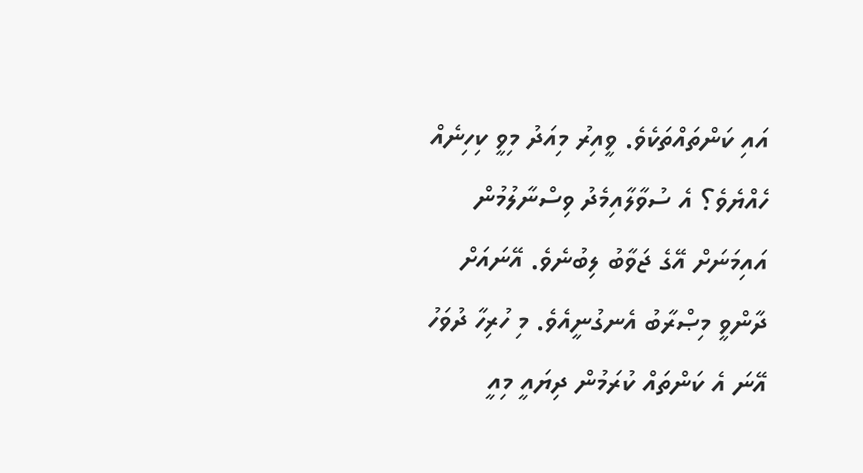އައި ކަންތައްތަކެވެ. ވީއިރު މިއަދު މިވީ ކިހިނެއް ހެއްޔެވެ؟ އެ ސުވާލާއިމެދު ވިސްނާލުމުން އައިމަނަށް އޭގެ ޖަވާބު ލިބުނެވެ. އޭނައަށް ދާންވީ މިޞްރާބު އެނގުނީއެވެ. މި ހުރިހާ ދުވަހު އޭނަ އެ ކަންތައް ކުރަމުން ދިޔައީ މިއީ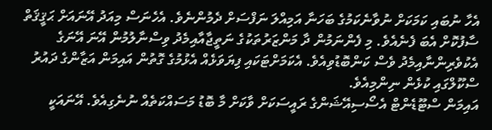އެހާ ނުބައި ކަމަކަށް ނުވާނެކަމުގެ ބަހަނާ އަމިއްލަ ނަފްސަށް ދެމުންނެވެ. އެހެނަސް މިއަދު އޭނައަށް ޙަޤީޤަތް ސާފުކޮށް އެބަ ފެނެއެވެ. މި ފެންނަމުން ދާ މަންޒަރުތަކުގެ ނަތީޖާއާއިމެދު ވިސްނާލުމުން އޭނަ އޭނަގެ އެކުވެރިންނާއިމެދު ވެސް ކަންބޮޑުވިއެވެ. އެކަމަށްޓަކައި ފިޔަވަޅެއް އެޅުމުގެ ގޮތުން އައިމަން އަޒާންގެ ދައުރު ސްކޫލްގައި ކުޅެން ނިންމިއެވެ.
އައިމަން ސްޓޫޑެންޓް އެސޯސިއޭޝަންގެ ރައީސަކަށް ވާކަށް މާ ބޮޑު މަސައްކަތެއް ނުނެގިއެވެ. އޭނައަކީ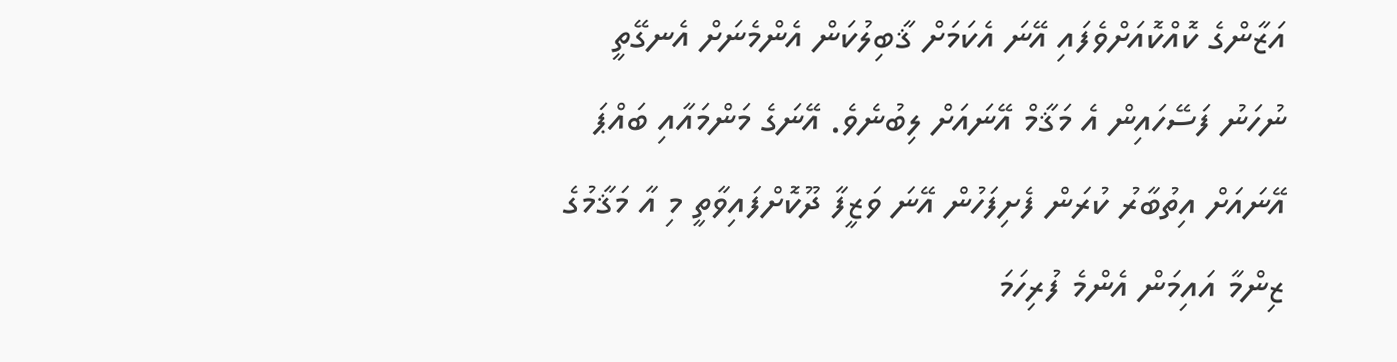އަޒާންގެ ކޮއްކޮއަށްވެފައި އޭނަ އެކަމަށް ޤާބިލުކަން އެންމެނަށް އެނގޭތީ ނުހަނު ފަސޭހައިން އެ މަޤާމް އޭނައަށް ލިބުނެވެ. އޭނަގެ މަންމައާއި ބައްޕަ އޭނައަށް އިތުބާރު ކުރަން ފެށިފަހުން އޭނަ ވަޒީފާ ދޫކޮށްފައިވާތީ މި އާ މަޤާމުގެ ޒިންމާ އައިމަން އެންމެ ފުރިހަމަ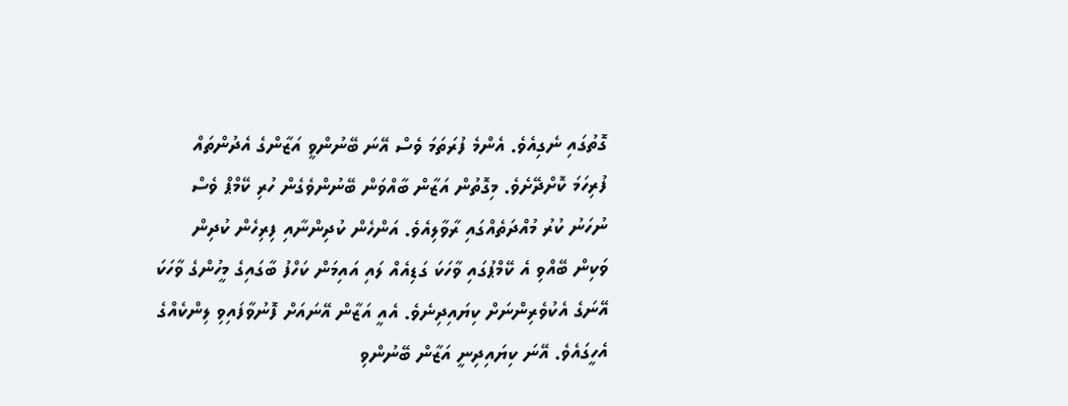ގޮތުގައި ނެގިއެވެ. އެންމެ ފުރަތަމަ ވެސް އޭނަ ބޭނުންވީ އަޒާންގެ އެދުންތައް ފުރިހަމަ ކޮށްދޭށެވެ. މިގޮތުން އަޒާން ބާއްވަން ބޭނުންވެގެން ހުރި ކޭމްޕް ވެސް ނުހަނު ކުރު މުއްދަތެއްގައި ރާވާލިއެވެ. އަންހެން ކުދިންނާއި ފިރިހެން ކުދިން ވަކިން ބޭއްވި އެ ކޭމްޕުގައި ވާހަކަ ގަޑިއެއް ލައި އައިމަން ކަހްފު ބާގައިގެ މީހުންގެ ވާހަކަ އޭނަގެ އެކުވެރިންނަށް ކިޔައިދިނެވެ. އެއީ އަޒާން އޭނައަށް ފޮނުވާފައިވި ލިންކެއްގެ އެހީގައެވެ. އޭނަ ކިޔައިދިނީ އަޒާން ބޭނުންވި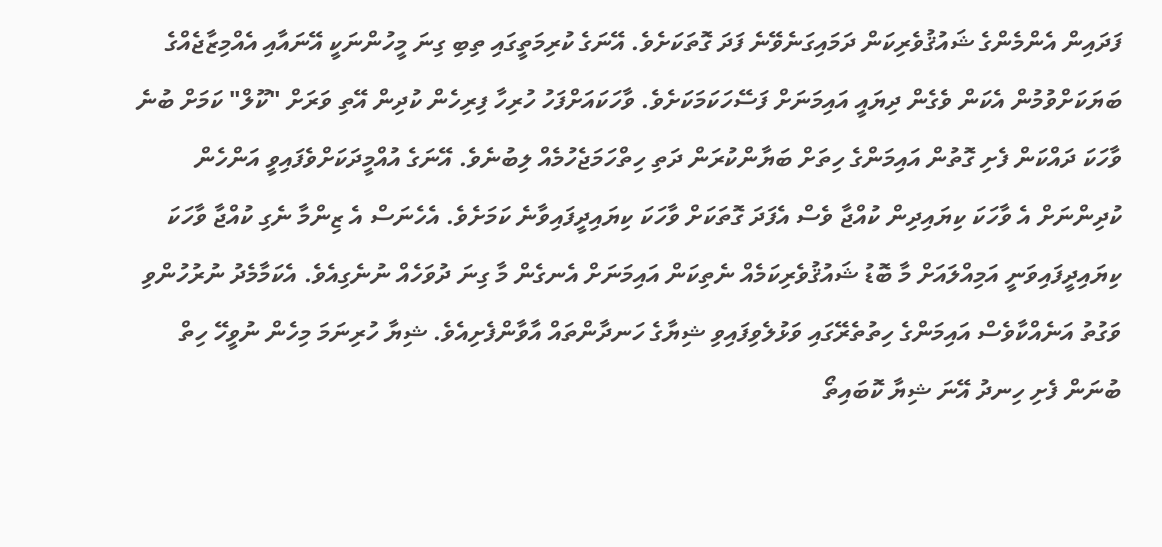ފަދައިން އެންމެންގެ ޝައުޤުވެރިކަން ދަމައިގަނެވޭނެ ފަދަ ގޮތަކަށެވެ. އޭނަގެ ކުރިމަތީގައި ތިބި ގިނަ މީހުންނަކީ އޭނައާއި އެއްމިޒާޖެއްގެ ބަޔަކަށްވުމުން އެކަން ވެގެން ދިޔައީ އައިމަނަށް ފަސޭހަކަމަކަށެވެ. ވާހަކައަށްފަހު ހުރިހާ ފިރިހެން ކުދިން އޭތި ވަރަށް "ކޫލް" ކަމަށް ބުނެ ވާހަކަ ދައްކަން ފެށި ގޮތުން އައިމަންގެ ހިތަށް ބަޔާންކުރަން ދަތި ހިތްހަމަޖެހުމެއް ލިބުނެވެ. އޭނަގެ އުއްމީދަކަށްވެފައިވީ އަންހެން ކުދިންނަށް އެ ވާހަކަ ކިޔައިދިން ކުއްޖާ ވެސް އެފަދަ ގޮތަކަށް ވާހަކަ ކިޔައިދީފައިވާނެ ކަމަށެވެ. އެހެނަސް އެ ޒިންމާ ނެގި ކުއްޖާ ވާހަކަ ކިޔައިދީފައިވަނީ އަމިއްލައަށް މާ ބޮޑު ޝައުޤުވެރިކަމެއް ނެތިކަން އައިމަނަށް އެނގެން މާ ގިނަ ދުވަހެއް ނުނެގިއެވެ. އެކަމާމެދު ނުރުހުންވި ވަގުތު އަނެއްކާވެސް އައިމަންގެ ހިތުތެރޭގައި ވަޅުލެވިފައިވި ޝިޔާގެ ހަނދާންތައް އާވާންފެށިއެވެ. ޝިޔާ ހުރިނަމަ މިހެން ނުވީހޭ ހިތް ބުނަން ފެށި ހިނދު އޭނަ ޝިޔާ ކޮބައިތޯ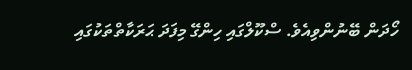ހޯދަން ބޭނުންވިއެވެ. ސްކޫލްގައި ހިންގޭ މިފަދަ ޙަރަކާތްތަކުގައި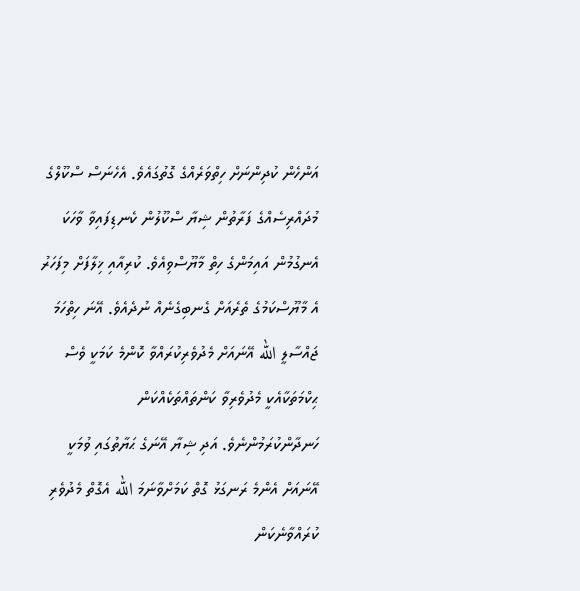އަންހެން ކުދިންނަށް ހިތްވަރެއްގެ ގޮތުގައެވެ. އެހެނަސް ސްކޫލްގެ މުދައްރިސެއްގެ ފަރާތުން ޝިޔާ ސްކޫލުން ކެނޑިފައިވާ ވާހަކަ އެނގުމުން އައިމަންގެ ހިތް މާޔޫސްވިއެވެ. ކުރިއާއި ޚިލާފަށް މިފަހަރު އެ މާޔޫސްކަމުގެ ތެރެއަށް ގެނބިގެނެއް ނުދެއެވެ. އޭނަ ހިތްހަމަ ޖައްސާލީ الله އޭނައަށް މެދުވެރިކުރައްވާ ކޮންމެ ކަމަކީ ވެސް ޙިކްމަތަކާއެކީ މެދުވެރިވާ ކަންތައްތަކެއްކަން ހަނދާންކުރަމުންނެވެ. އަދި ޝިޔާ އޭނަގެ ޙަޔާތުގައި ވުމަކީ އޭނައަށް އެންމެ ރަނގަޅު ގޮތް ކަމަށްވާނަމަ الله އެގޮތް މެދުވެރި ކުރައްވާނެކަން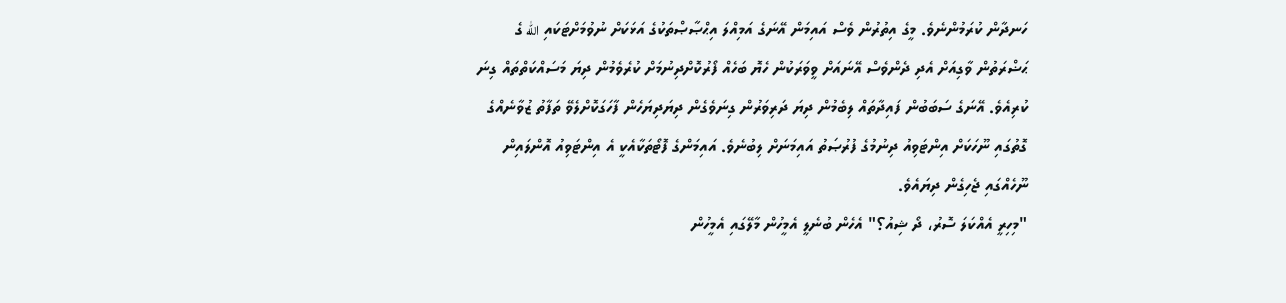ހަނދާން ކުރަމުންނެވެ. މީގެ އިތުރުން ވެސް އައިމަން އޭނަގެ އަމިއްލަ އިޙްޞާޞްތަކުގެ އަޅަކަށް ނުވުމަށްޓަކައި الله ގެ ޙަޟްރަތުން ވާގިއަށް އެދި ދެންވެސް އޭނައަށް ވީވަރަކުން ހެޔޮ ބަހެއް ފޯރުކޮށްދިނުމަށް ކުރެވެމުން ދިޔަ މަސައްކަތްތައް ގިނަ ކުރިއެވެ. އޭނަގެ ސަބަބުން ފައިދާތައް ލިބެމުން ދިޔަ ދަރިވަރުން ގިނަވެގެން ދިޔަދިޔަހެން ފާހަގަކޮށްލެވޭ ތަފާތު ޒުވާނެއްގެ ގޮތުގައި ނޫހަކަށް އިންޓަވިއު ދިނުމުގެ ފުރުޞަތު އައިމަނަށް ލިބުނެވެ. އައިމަންގެ ފޮޓޯތަކާއެކީ އެ އިންޓަވިއު އޮންލައިން ނޫހެއްގައި ޖެހިގެން ދިޔައެވެ.
"މިހިރީ އެއްކަލަ ސޮރު، ދޯ ޝިއު؟" އެހެން ބުނެލީ އެމީހުން މާލޭގައި އެމީހުން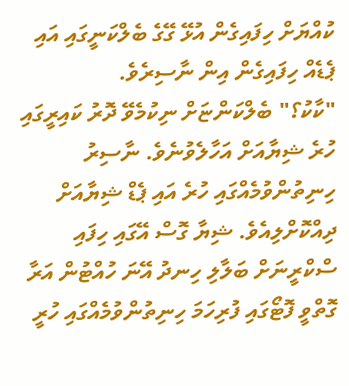ކުއްޔަށް ހިފައިގެން އުޅޭ ގޭގެ ބެލްކަނީގައި އައި ޕެޑެއް ހިފައިގެން އިން ނާސިރެވެ.
"ކާކު؟" ބެލްކަންޏަށް ނިކުމެވޭ ދޮރު ކައިރީގައި ހުރެ ޝިޔާއަށް އަހާލެވުނެވެ. ނާސިރު ހިނިތުންވުމެއްގައި ހުރެ އައި ޕެޑް ޝިޔާއަށް ދިއްކޮށްލިއެވެ. ޝިޔާ ގޮސް އޭގައި ހިފައި ސްކްރީނަށް ބަލާލި ހިނދު އޭނަ ހުއްޓުން އަރާ ގޮތްވީ ފޮޓޯގައި ފުރިހަމަ ހިނިތުންވުމެއްގައި ހުރީ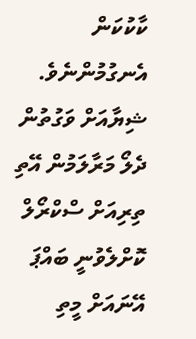ކާކުކަން އެނގުމުންނެވެ. ޝިޔާއަށް ވަގުތުން ދެލޯ މަރާލަމުން އޭތި ތިރިއަށް ސްކްރޯލް ކޮށްލެވުނީ ބައްޕަ އޭނައަށް މީތި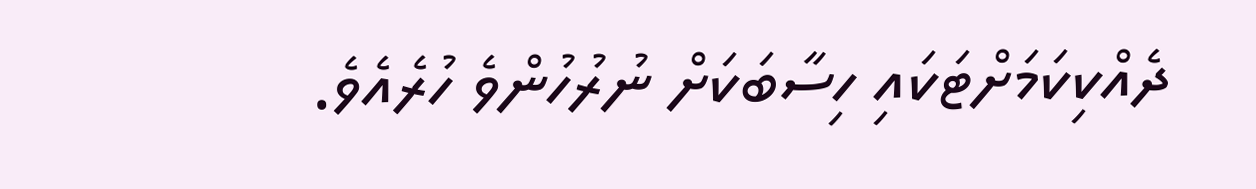ދެއްކިކަމަށްޓަކައި ހިސާބަކަށް ނުރުހުންވެ ހުރެއެވެ.